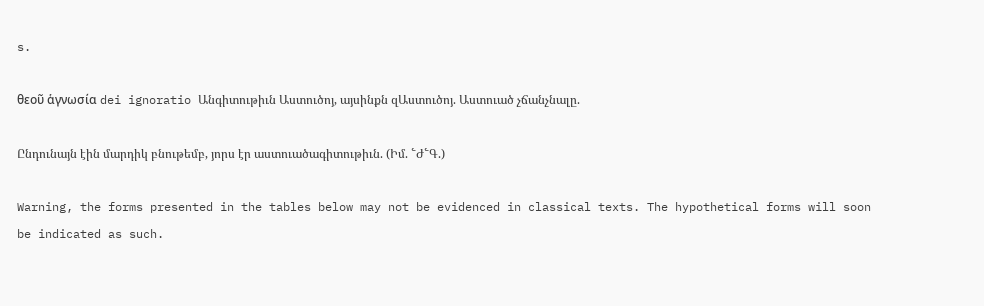s.

θεοῦ ἁγνωσία dei ignoratio Անգիտութիւն Աստուծոյ, այսինքն զԱստուծոյ. Աստուած չճանչնալը.

Ընդունայն էին մարդիկ բնութեմբ, յորս էր աստուածագիտութիւն. (Իմ. ՟Ժ՟Գ.)

Warning, the forms presented in the tables below may not be evidenced in classical texts. The hypothetical forms will soon be indicated as such.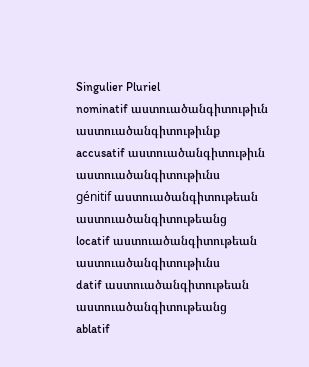Singulier Pluriel
nominatif աստուածանգիտութիւն աստուածանգիտութիւնք
accusatif աստուածանգիտութիւն աստուածանգիտութիւնս
génitif աստուածանգիտութեան աստուածանգիտութեանց
locatif աստուածանգիտութեան աստուածանգիտութիւնս
datif աստուածանգիտութեան աստուածանգիտութեանց
ablatif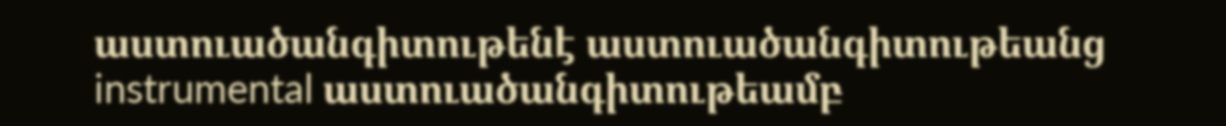աստուածանգիտութենէ աստուածանգիտութեանց
instrumental աստուածանգիտութեամբ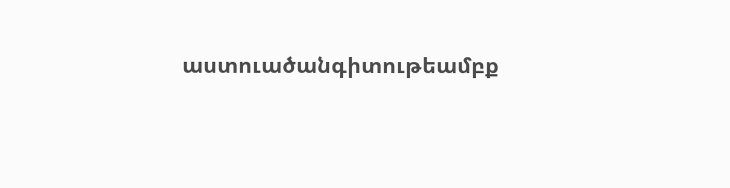աստուածանգիտութեամբք